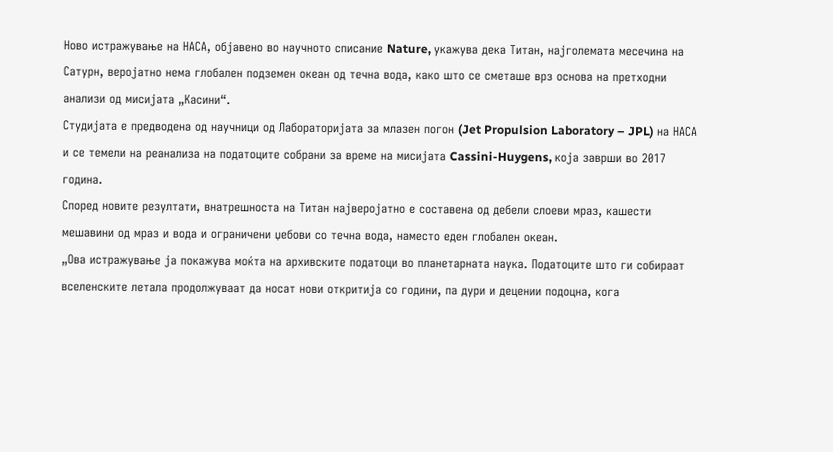Ново истражување на НАСА, објавено во научното списание Nature, укажува дека Титан, најголемата месечина на Сатурн, веројатно нема глобален подземен океан од течна вода, како што се сметаше врз основа на претходни анализи од мисијата „Касини“.
Студијата е предводена од научници од Лабораторијата за млазен погон (Jet Propulsion Laboratory – JPL) на НАСА и се темели на реанализа на податоците собрани за време на мисијата Cassini-Huygens, која заврши во 2017 година.
Според новите резултати, внатрешноста на Титан најверојатно е составена од дебели слоеви мраз, кашести мешавини од мраз и вода и ограничени џебови со течна вода, наместо еден глобален океан.
„Ова истражување ја покажува моќта на архивските податоци во планетарната наука. Податоците што ги собираат вселенските летала продолжуваат да носат нови откритија со години, па дури и децении подоцна, кога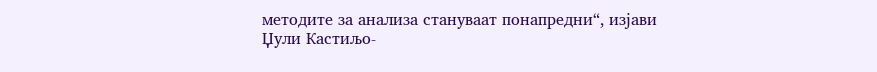методите за анализа стануваат понапредни“, изјави Џули Кастиљо-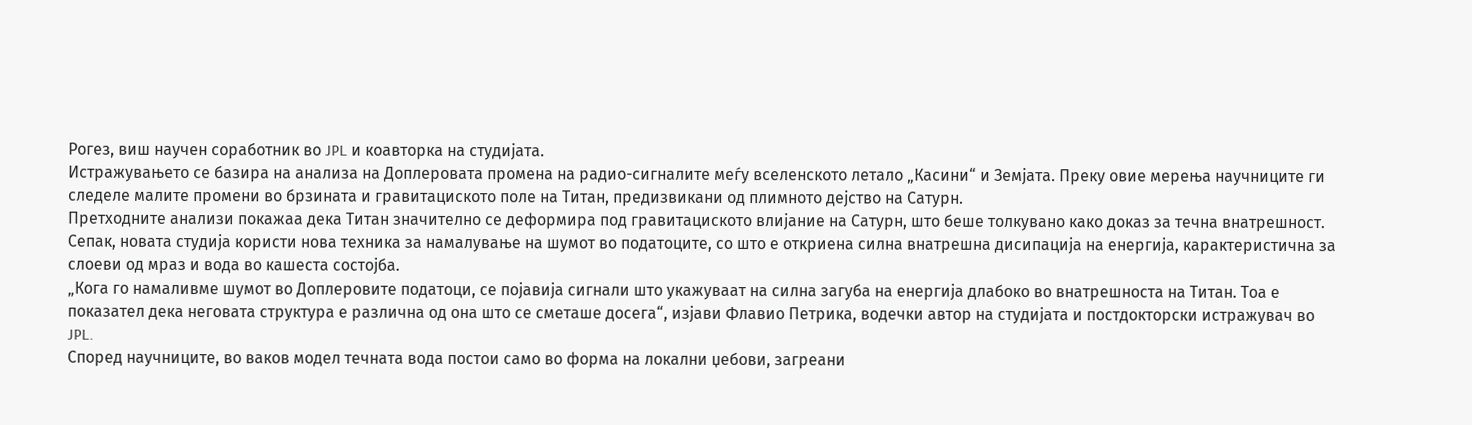Рогез, виш научен соработник во JPL и коавторка на студијата.
Истражувањето се базира на анализа на Доплеровата промена на радио-сигналите меѓу вселенското летало „Касини“ и Земјата. Преку овие мерења научниците ги следеле малите промени во брзината и гравитациското поле на Титан, предизвикани од плимното дејство на Сатурн.
Претходните анализи покажаа дека Титан значително се деформира под гравитациското влијание на Сатурн, што беше толкувано како доказ за течна внатрешност. Сепак, новата студија користи нова техника за намалување на шумот во податоците, со што е откриена силна внатрешна дисипација на енергија, карактеристична за слоеви од мраз и вода во кашеста состојба.
„Кога го намаливме шумот во Доплеровите податоци, се појавија сигнали што укажуваат на силна загуба на енергија длабоко во внатрешноста на Титан. Тоа е показател дека неговата структура е различна од она што се сметаше досега“, изјави Флавио Петрика, водечки автор на студијата и постдокторски истражувач во JPL.
Според научниците, во ваков модел течната вода постои само во форма на локални џебови, загреани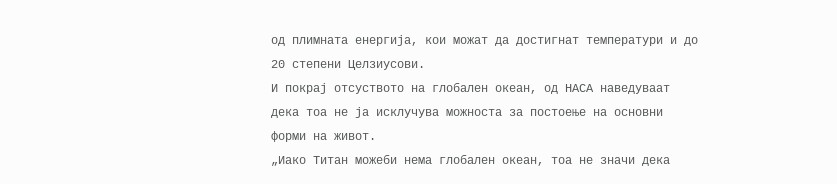од плимната енергија, кои можат да достигнат температури и до 20 степени Целзиусови.
И покрај отсуството на глобален океан, од НАСА наведуваат дека тоа не ја исклучува можноста за постоење на основни форми на живот.
„Иако Титан можеби нема глобален океан, тоа не значи дека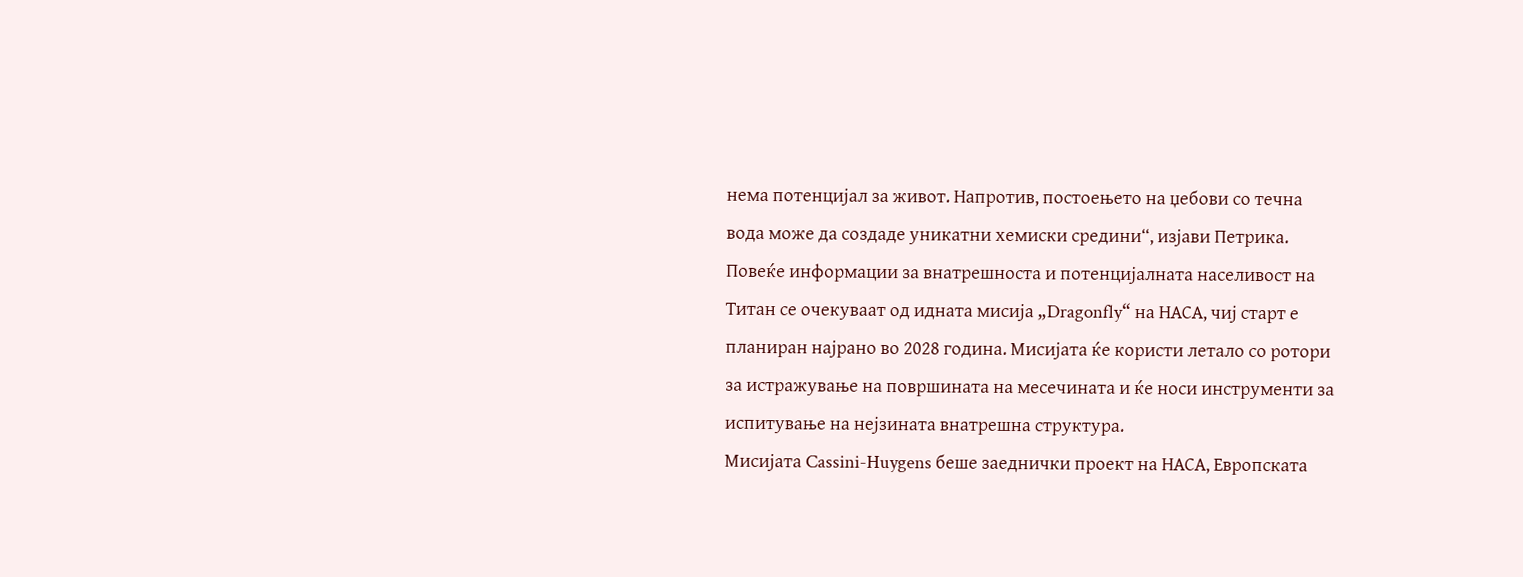нема потенцијал за живот. Напротив, постоењето на џебови со течна вода може да создаде уникатни хемиски средини“, изјави Петрика.
Повеќе информации за внатрешноста и потенцијалната населивост на Титан се очекуваат од идната мисија „Dragonfly“ на НАСА, чиј старт е планиран најрано во 2028 година. Мисијата ќе користи летало со ротори за истражување на површината на месечината и ќе носи инструменти за испитување на нејзината внатрешна структура.
Мисијата Cassini-Huygens беше заеднички проект на НАСА, Европската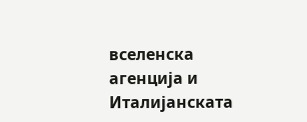вселенска агенција и Италијанската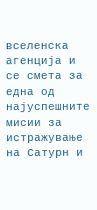вселенска агенција и се смета за една од најуспешните мисии за истражување на Сатурн и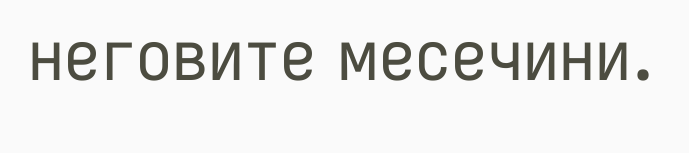неговите месечини.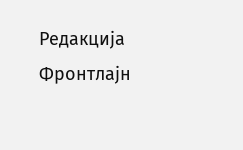Редакција Фронтлајн